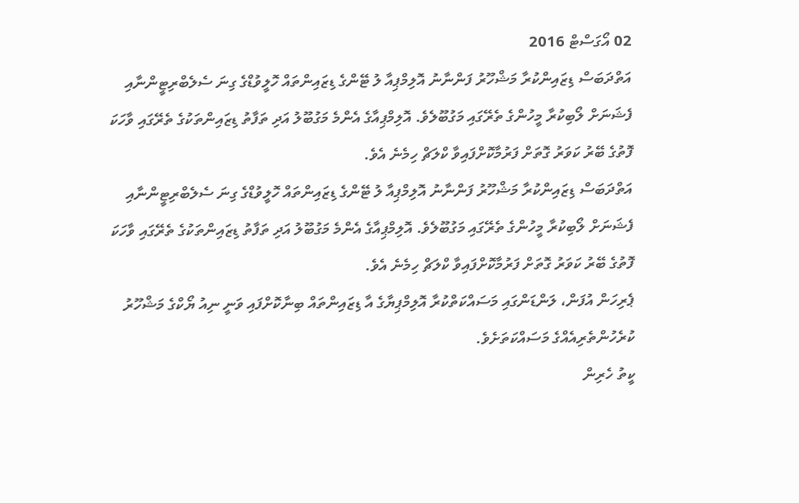02 އޯގަސްޓް 2016
އަތްދަބަސް ޑިޒައިންކުރާ މަޝްހޫރު ފަންނާނު އޮލިމްޕިއާ ލު ޓޭންގެ ޑިޒައިންތައް ހޮލީވުޑްގެ ގިނަ ސެލެބްރިޓީންނާއި ފެޝަނަށް ލޯބިކުރާ މީހުންގެ ތެރޭގައި މަގުބޫލެވެ. އޮލިމްޕިއާގެ އެންމެ މަގުބޫލު އަދި ތަފާތު ޑިޒައިންތަކުގެ ތެރޭގައި ވާހަކަ ފޮތުގެ ބޭރު ކަވަރު ގޮތަށް ފަރުމާކޮށްފައިވާ ކްލަޗް ހިމެނެ އެވެ.
އަތްދަބަސް ޑިޒައިންކުރާ މަޝްހޫރު ފަންނާނު އޮލިމްޕިއާ ލު ޓޭންގެ ޑިޒައިންތައް ހޮލީވުޑްގެ ގިނަ ސެލެބްރިޓީންނާއި ފެޝަނަށް ލޯބިކުރާ މީހުންގެ ތެރޭގައި މަގުބޫލެވެ. އޮލިމްޕިއާގެ އެންމެ މަގުބޫލު އަދި ތަފާތު ޑިޒައިންތަކުގެ ތެރޭގައި ވާހަކަ ފޮތުގެ ބޭރު ކަވަރު ގޮތަށް ފަރުމާކޮށްފައިވާ ކްލަޗް ހިމެނެ އެވެ.
ޕެރިހަން އުފަން، ލަންޑަންގައި މަސައްކަތްކުރާ އޮލިމްޕިޔާގެ އާ ޑިޒައިންތައް ބިނާކޮށްފައި ވަނީ ނިއު ޔޯކްގެ މަޝްހޫރު ކުރެހުންތެރިއެއްގެ މަސައްކަތަށެވެ.
ކީތު ހެރިން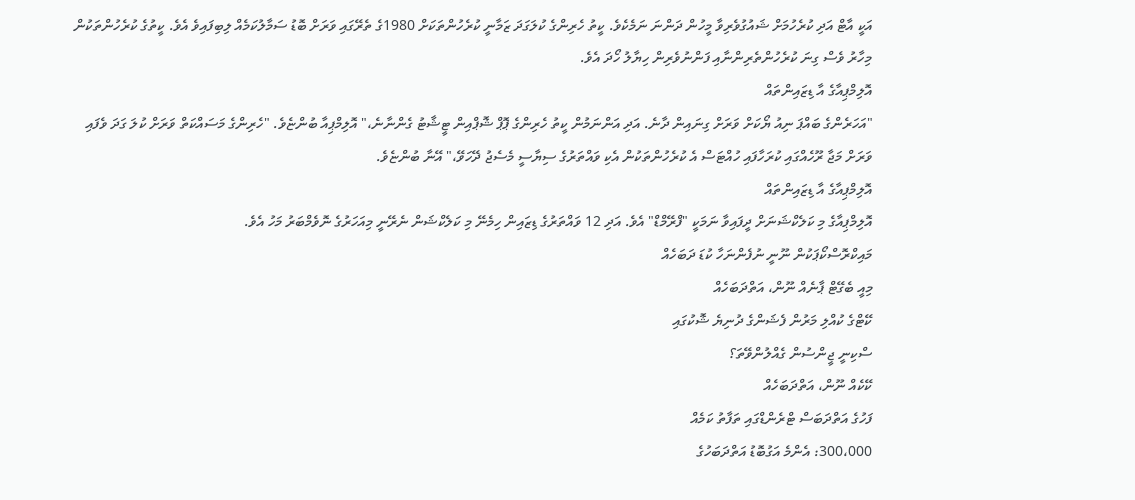އަކީ އާޓް އަދި ކުރެހުމަށް ޝައުގުވެރިވާ މީހުން ދަންނަ ނަމެކެވެ. ކީތު ހެރިންގެ ކުލަގަދަ ޒަމާނީ ކުރެހުންތަކަށް 1980ގެ ތެރޭގައި ވަރަށް ބޮޑު ސަމާލުކަމެއް ލިބިފައިވެ އެވެ. ކީތުގެ ކުރެހުންތަކުން މިހާރު ވެސް ގިނަ ކުރެހުންތެރިންނާއި ފަންނުވެރިން ހިޔާލު ހޯދަ އެވެ.
އޮލިމްޕިއާގެ އާ ޑިޒައިންތައް
"އަހަރެންގެ ބައްޕަ ނިއު ޔޯކަށް ވަރަށް ގިނައިން ދާނެ. އަދި އަންނަމުން ކީތު ހެރިންގެ ޕޮޕް ޝޮޕްއިން ޓީޝާޓު ގެންނާނެ،" އޮލިމްޕިއާ ބުންޏެވެ. "ހެރިންގެ މަސައްކަތް ވަރަށް ކުލަ ގަދަ ވެފައި ވަރަށް މަޖާ ރޫހެއްގައި ކުރަހާފައި ހުއްޓަސް އެ ކުރެހުންތަކުން އެކި ވައްތަރުގެ ސިޔާސީ މެސެޖު ދޭހަވޭ،" އޭނާ ބުންޏެވެ.
އޮލިމްޕިއާގެ އާ ޑިޒައިންތައް
އޮލިމްޕިއާގެ މި ކަލެކްޝަނަށް ދީފައިވާ ނަމަކީ "ފްރޭމްޑް" އެވެ. އަދި 12 ވައްތަރުގެ ޑިޒައިން ހިމެނޭ މި ކަލެކްޝަން ނެރޭނީ މިއަހަރުގެ ނޮވެމްބަރު މަހު އެވެ.
މައިކްރޮސްކޯޕަކުން ނޫނީ ނުފެންނަހާ ކުޑަ ދަބަހެއް
މިއީ ބެގޭޓް ޕާނެއް ނޫން، އަތްދަބަހެއް
ކޭޓްގެ ކުއްލި މަރުން ފެޝަންގެ ދުނިޔެ ޝޮކުގައި
ސްކިނީ ޖީންސުން ގެއްލުންވޭތަ؟
ކޭކެއް ނޫން، އަތްދަބަހެއް
ފަހުގެ އަތްދަބަސް ޓްރެންޑްގައި ތަފާތު ކަމެއް
300،000: އެންމެ އަގުބޮޑު އަތްދަބަހުގެ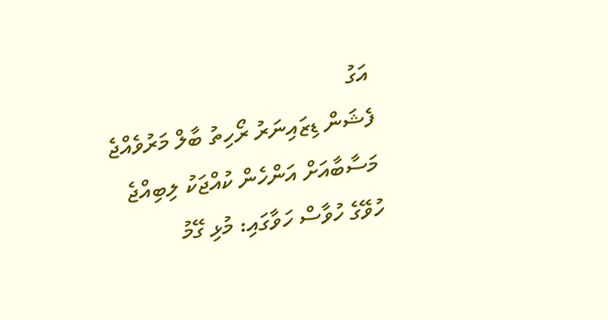އަގު
ފެޝަން ޑިޒައިނަރު ރޯހިތު ބާލް މަރުވެއްޖެ
މަސާބާއަށް އަންހެން ކުއްޖަކު ލިބިއްޖެ
ހުވޭގެ ހުވާސް ހަވާގައި: މުޅި ގޭމު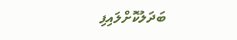ބަދަލުކޮށްލައިފި